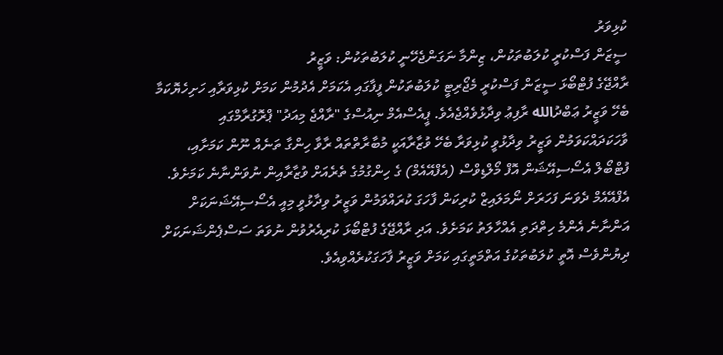ކުޅިވަރު
ސީޒަން ފަސްކުރީ ކުލަބުތަކުން، ޒިންމާ ނަގަންޖެހޭނީ ކުލަބުތަކުން: ވަޒީރު
ރާއްޖޭގެ ފުޓްބޯޅަ ސީޒަން ފަސްކުރީ މެޖޯރިޓީ ކުލަބުތަކުން ފީފާގައި އެކަމަށް އެދުމުން ކަމަށް ކުޅިވަރާއި ހަށިހެޔޮކަމާ ބެހޭ ވަޒީރު ޢަބްދުالله ރާފިޢު ވިދާޅުވެއްޖެއެވެ. ޕީއެސްއެމް ނިއުސްގެ "ރާއްޖެ މިއަދު" ޕްރޮގުރާމްގައި ވާހަކަދައްކަވަމުން ވަޒީރު ވިދާޅުވީ ކުޅިވަރާ ބެހޭ ވުޒާރާއަކީ މުބާރާތްތައް ރާވާ ހިންގާ ތަނެއް ނޫން ކަމަށާއި، ފުޓްބޯލް އެސޯސިއޭޝަން އޮފް މޯލްޑިވްސް (އެފްއޭއެމް) ގެ ހިންގުމުގެ ތެރެއަށް ވުޒާރާއިން ނުވަންނާނެ ކަމަށެވެ.
އެފްއޭއެމް ދެވަނަ ފަހަރަށް ނޯމަލައިޒް ކުރިކަން ފާހަގަ ކުރައްވަމުން ވަޒީރު ވިދާޅުވީ މިއީ އެސޯސިއޭޝަނަކަށް އަންނާނެ އެންމެ ހިތްދަތި އެއްހާލަތު ކަމަށެވެ. އަދި ރާއްޖޭގެ ފުޓްބޯޅަ ކުރިއެރުވުން ނުވަތަ ސަސްޕެންޝަނަކަށް ދިޔުންވެސް އޮތީ ކުލަބުތަކުގެ އަތްމަތީގައި ކަމަށް ވަޒީރު ފާހަގަކުރެއްވިއެވެ.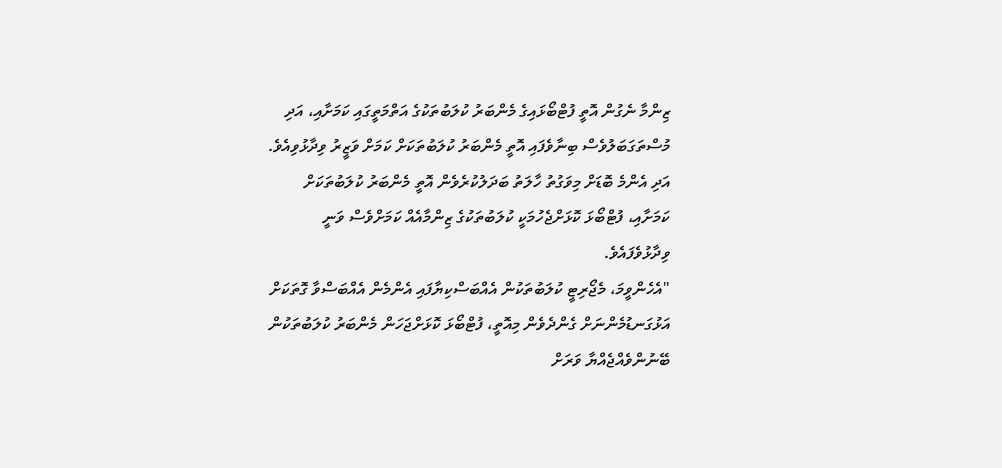ޒިންމާ ނެގުން އޮތީ ފުޓްބޯޅައިގެ މެންބަރު ކުލަބުތަކުގެ އަތްމަތީގައި ކަމަށާއި، އަދި މުސްތަގަބަލުވެސް ބިނާވެފައި އޮތީ މެންބަރު ކުލަބުތަކަށް ކަމަށް ވަޒީރު ވިދާޅުވިއެވެ. އަދި އެންމެ ބޮޑަށް މިވަގުތު ހާލަތު ބަދަލުކުރެވެން އޮތީ މެންބަރު ކުލަބުތަކަށް ކަމަށާއި، ފުޓްބޯޅަ ކޮޅަށްޖެހުމަކީ ކުލަބުތަކުގެ ޒިންމާއެއް ކަމަށްވެސް ވަނީ ވިދާޅުވެފައެވެ.
"އެހެންވީމަ، މެޖޯރިޓީ ކުލަބުތަކުން އެއްބަސްކިޔާފައި އެންމެން އެއްބަސްވާ ގޮތަކަށް އަޅުގަނޑުމެންނަށް ގެންދެވެން މިއޮތީ، ފުޓްބޯޅަ ކޮޅަށްޖަހަން މެންބަރު ކުލަބުތަކުން ބޭނުންވެއްޖެއްޔާ ވަރަށް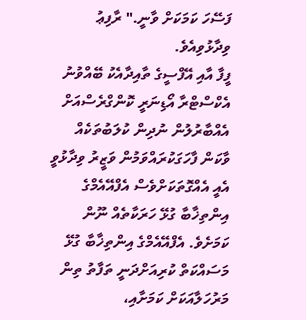ފަސޭހަ ކަމަކަށް ވާނީ." ރާފިޢު ވިދާޅުވިއެވެ.
ފީފާ އާއި އޭފްސީގެ ތާއިދާއެކު ބޭއްވުނު އެކްސްޓްރާ އޯޑިނަރީ ކޮންގްރެސްއަށް އެއްބާރުލުން ނުދިން ކުލަބުތަކެއް ވާކަން ފާހަގަކުރައްވަމުން ވަޒީރު ވިދާޅުވީ އެއީ އެއްގޮތަކަށްވެސް އެފްއޭއެމްގެ އިންތިޚާބާ ގުޅޭ ހަރަކާތެއް ނޫން ކަމަށެވެ. އެފްއޭއެމްގެ އިންތިޚާބާ ގުޅޭ މަސައްކަތް ކުރިއަށްދަނީ ތަފާތު ތިން މަރުހަލާއަކަށް ކަމަށާއި،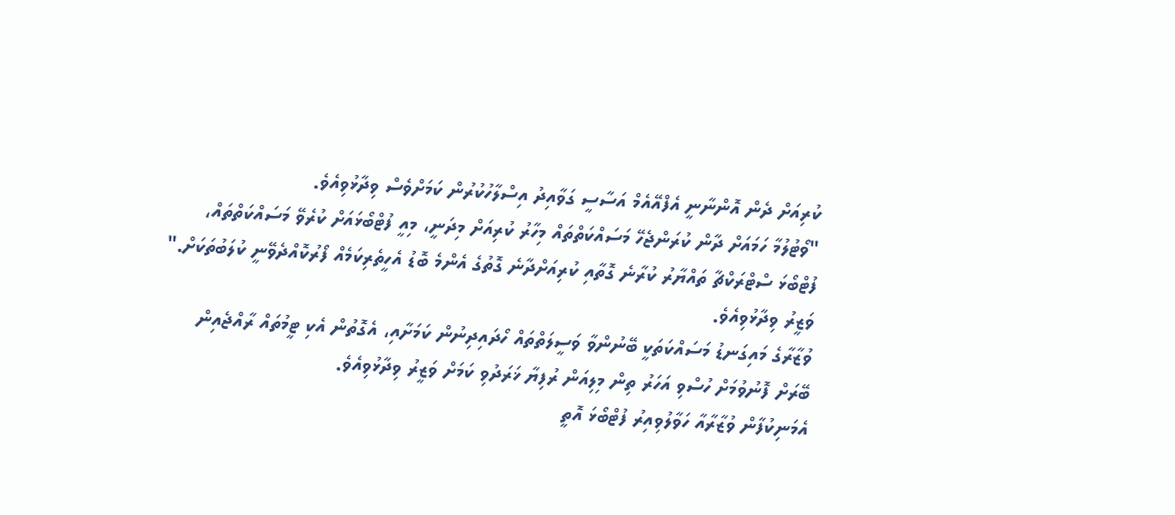ކުރިއަށް ދެން އޮންނާނީ އެފްއޭއެމް އަސާސީ ގަވާއިދު އިސްލާހުކުރުން ކަމަށްވެސް ވިދާޅުވިއެވެ.
"ވޯޓުލުމާ ހަމައަށް ދާން ކުރަންޖެހޭ މަސައްކަތްތައް މިހާރު ކުރިއަށް މިދަނީ، މިއީ ފުޓްބޯޅައަށް ކުރެވޭ މަސައްކަތްތައް، ފުޓްބޯޅަ ސްޓްރަކްޗާ ތައްޔާރު ކުރާނެ ގޮތާއި ކުރިއަށްދާނެ ގޮތުގެ އެންމެ ބޮޑު އެހީތެރިކަމެއް ފޯރުކޮއްދެވޭނީ ކުލަބުތަކަށް." ވަޒީރު ވިދާޅުވިއެވެ.
ވުޒާރާގެ މައިގަނޑު މަސައްކަތަކީ ބޭނުންވާ ވަސީލަތްތައް ހޯދައިދިނުން ކަމަށާއި، އެގޮތުން އެކި ޓީމުތައް ރާއްޖެއިން ބޭރަށް ފޮނުވުމަށް ހުސްވި އަހަރު ތިން މިލިއަން ރުފިޔާ ޚަރަދުވި ކަމަށް ވަޒީރު ވިދާޅުވިއެވެ.
އެމަނިކުފާން ވުޒާރާއާ ހަވާލުވިއިރު ފުޓްބޯޅަ އޮތީ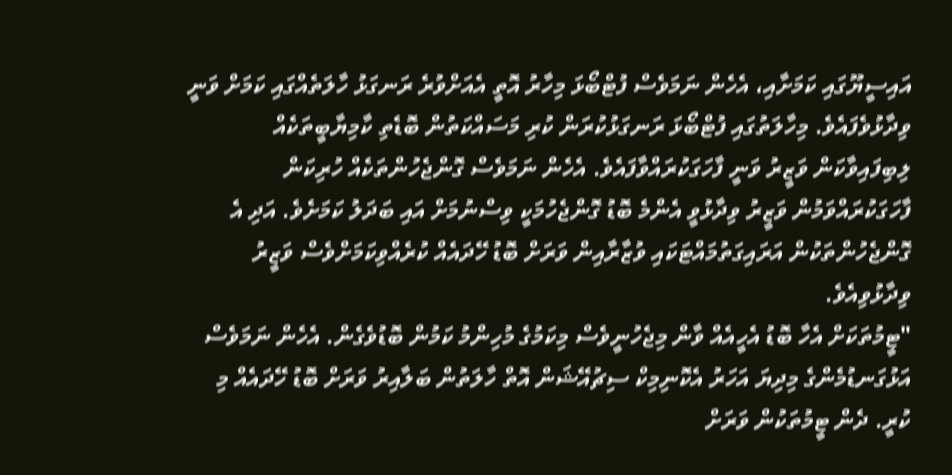އައިސީޔޫގައި ކަމަށާއި، އެހެން ނަމަވެސް ފުޓްބޯޅަ މިހާރު އޮތީ އެއަށްވުރެ ރަނގަޅު ހާލަތެއްގައި ކަމަށް ވަނީ ވިދާޅުވެފައެވެ. މިހާލަތުގައި ފުޓްބޯޅަ ރަނގަޅުކުރަން ކުރި މަސައްކަތުން ބޮޑެތި ކާމިޔާބީތަކެއް ލިބިފައިވާކަން ވަޒީރު ވަނީ ފާހަގަކުރައްވާފައެވެ. އެހެން ނަމަވެސް ގޮންޖެހުންތަކެއް ހުރިކަން ފާހަގަކުރައްވަމުން ވަޒީރު ވިދާޅުވީ އެންމެ ބޮޑު ގޮންޖެހުމަކީ ވިސްނުމަށް އައި ބަދަލު ކަމަށެވެ. އަދި އެ ގޮންޖެހުންތަކުން އަރައިގަތުމައްޓަކައި ވުޒާރާއިން ވަރަށް ބޮޑު ހޭދައެއް ކުރެއްވިކަމަށްވެސް ވަޒީރު ވިދާޅުވިއެވެ.
"ޓީމުތަކަށް އެހާ ބޮޑު އެހީއެއް ވާން މިޖެހުނީވެސް މިކަމުގެ މުހިންމު ކަމުން ބޮޑުވެގެން. އެހެން ނަމަވެސް އަޅުގަނޑުމެންގެ މިދިޔަ އަހަރު އެކޮނިމިކް ސިޗުއޭޝަން އޮތް ހާލަތުން ބަލާއިރު ވަރަށް ބޮޑު ހޭދައެއް މި ކުރީ. ދެން ޓީމުތަކުން ވަރަށް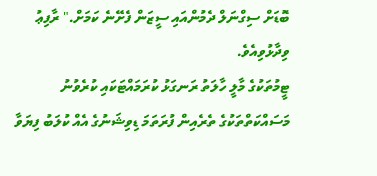ބޮޑަށް ސިގްނަލް ދެމުންއައި ސީޒަން ފެށޭނެ ކަމަށް." ރާފިޢު ވިދާޅުވިއެވެ.
ޓީމުތަކުގެ މާލީ ހާލަތު ރަނގަޅު ކުރަމައްޓަކައި ކުރެވުނު މަސައްކަތްތަކުގެ ތެރެއިން ފުރަތަމަ ޑިވިޝަނުގެ އެއް ކުލަބު ފިޔަވާ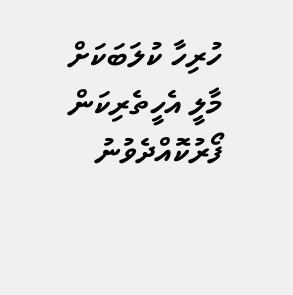ހުރިހާ ކުލަބަކަށް މާލީ އެހީތެރިކަން ފޯރުކޮއްދެވުނު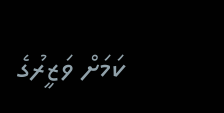ކަމަށް ވަޒީރުގެ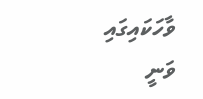ވާހަކައިގައި ވަނީ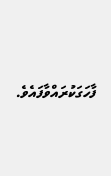ފާހަގަކުރައްވާފައެވެ.